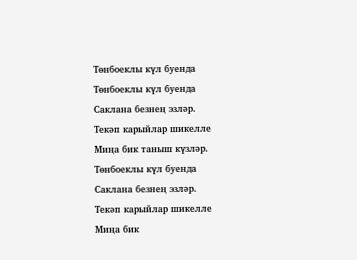Төнбоеклы күл буенда
Төнбоеклы күл буенда
Саклана безнең эзләр.
Текәп карыйлар шикелле
Миңа бик таныш күзләр.
Төнбоеклы күл буенда
Саклана безнең эзләр.
Текәп карыйлар шикелле
Миңа бик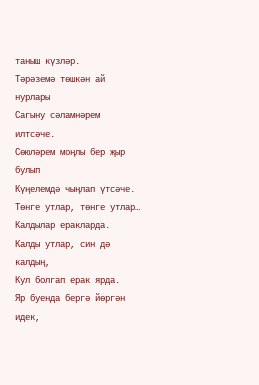таныш күзләр.
Тәрәземә төшкән ай нурлары
Сагыну сәламнәрем илтсәче.
Сөюләрем моңлы бер җыр булып
Күңелемдә чыңлап үтсәче.
Төнге утлар, төнге утлар…
Калдылар еракларда.
Калды утлар, син дә калдың,
Кул болгап ерак ярда.
Яр буенда бергә йөргән идек,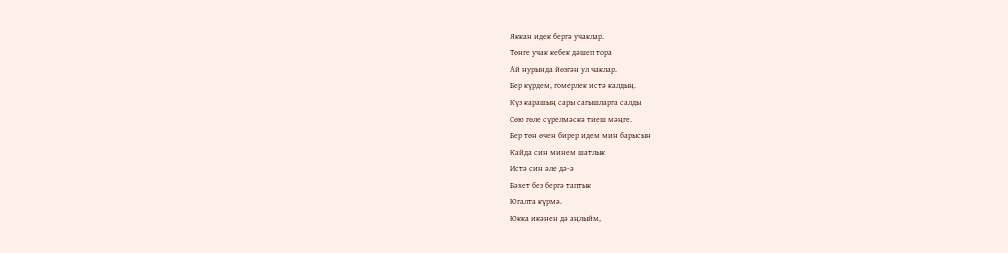Яккан идек бергә учаклар.
Төнге учак кебек дәшеп тора
Ай нурында йөзгән ул чаклар.
Бер күрдем, гомерлек истә калдың.
Күз карашың сары сагышларга салды
Сөю гөле сүрелмәскә тиеш мәңге.
Бер төн өчен бирер идем мин барысын
Кайда син минем шатлык
Истә син әле дә-ә
Бәхет без бергә таптык
Югалта күрмә.
Юкка икәнен дә аңлыйм,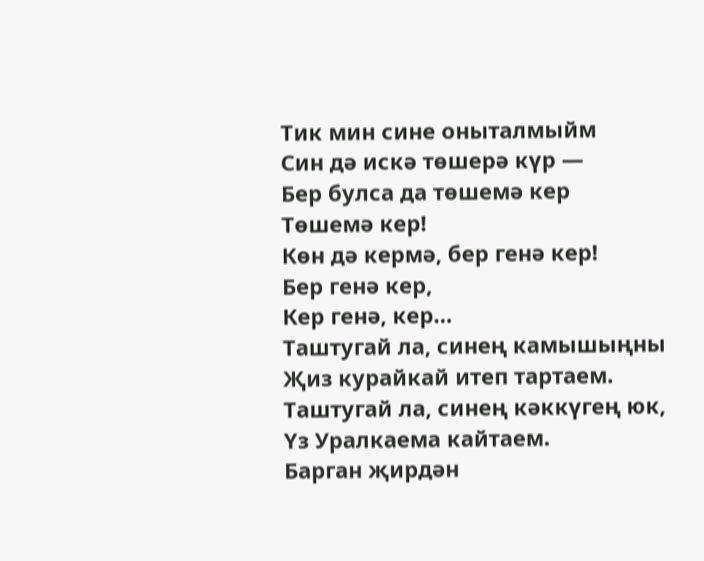Тик мин сине оныталмыйм
Син дә искә төшерә күр —
Бер булса да төшемә кер
Төшемә кер!
Көн дә кермә, бер генә кер!
Бер генә кер,
Кер генә, кер…
Таштугай ла, синең камышыңны
Җиз курайкай итеп тартаем.
Таштугай ла, синең кәккүгең юк,
Үз Уралкаема кайтаем.
Барган җирдән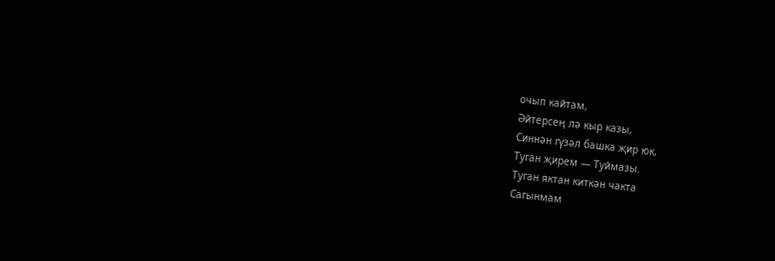очып кайтам,
Әйтерсең лә кыр казы,
Синнән гүзәл башка җир юк,
Туган җирем — Туймазы.
Туган яктан киткән чакта
Сагынмам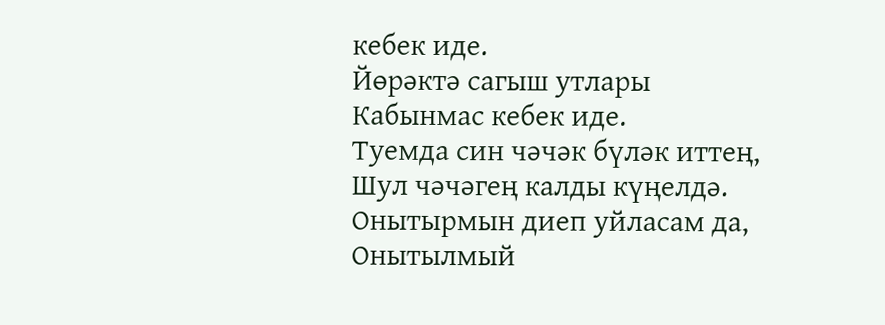кебек иде.
Йөрәктә сагыш утлары
Кабынмас кебек иде.
Туемда син чәчәк бүләк иттең,
Шул чәчәгең калды күңелдә.
Онытырмын диеп уйласам да,
Онытылмый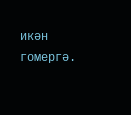икән гомергә.